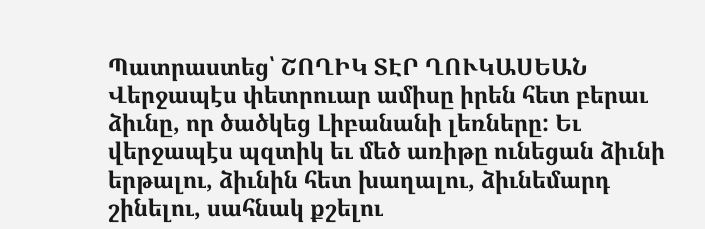Պատրաստեց՝ ՇՈՂԻԿ ՏԷՐ ՂՈՒԿԱՍԵԱՆ
Վերջապէս փետրուար ամիսը իրեն հետ բերաւ ձիւնը, որ ծածկեց Լիբանանի լեռները: Եւ վերջապէս պզտիկ եւ մեծ առիթը ունեցան ձիւնի երթալու, ձիւնին հետ խաղալու, ձիւնեմարդ շինելու, սահնակ քշելու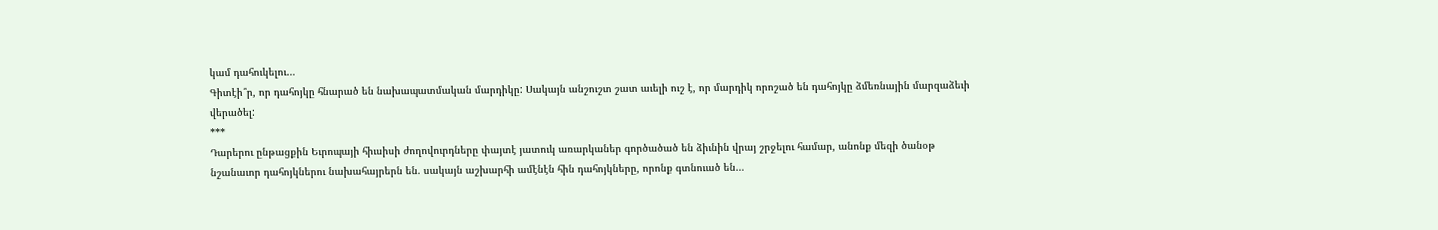կամ դահուկելու…
Գիտէի՞ր, որ դահոյկը հնարած են նախապատմական մարդիկը: Սակայն անշուշտ շատ աւելի ուշ է, որ մարդիկ որոշած են դահոյկը ձմեռնային մարզաձեւի վերածել:
***
Դարերու ընթացքին Եւրոպայի հիւսիսի ժողովուրդները փայտէ յատուկ առարկաներ գործածած են ձիւնին վրայ շրջելու համար, անոնք մեզի ծանօթ նշանաւոր դահոյկներու նախահայրերն են. սակայն աշխարհի ամէնէն հին դահոյկները, որոնք գտնուած են…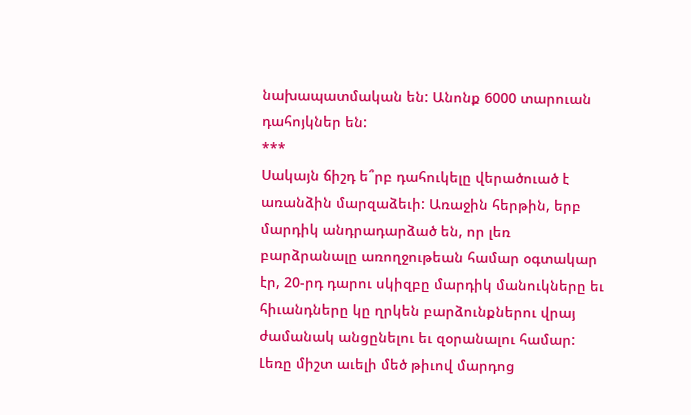նախապատմական են: Անոնք 6000 տարուան դահոյկներ են:
***
Սակայն ճիշդ ե՞րբ դահուկելը վերածուած է առանձին մարզաձեւի: Առաջին հերթին, երբ մարդիկ անդրադարձած են, որ լեռ բարձրանալը առողջութեան համար օգտակար էր, 20-րդ դարու սկիզբը մարդիկ մանուկները եւ հիւանդները կը ղրկեն բարձունքներու վրայ ժամանակ անցընելու եւ զօրանալու համար: Լեռը միշտ աւելի մեծ թիւով մարդոց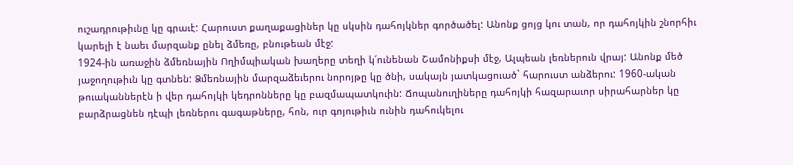ուշադրութիւնը կը գրաւէ: Հարուստ քաղաքացիներ կը սկսին դահոյկներ գործածել: Անոնք ցոյց կու տան, որ դահոյկին շնորհիւ կարելի է նաեւ մարզանք ընել ձմեռը, բնութեան մէջ:
1924-ին առաջին ձմեռնային Ողիմպիական խաղերը տեղի կ՛ունենան Շամոնիքսի մէջ, Ալպեան լեռներուն վրայ: Անոնք մեծ յաջողութիւն կը գտնեն: Ձմեռնային մարզաձեւերու նորոյթը կը ծնի, սակայն յատկացուած` հարուստ անձերու: 1960-ական թուականներէն ի վեր դահոյկի կեդրոնները կը բազմապատկուին: Ճոպանուղիները դահոյկի հազարաւոր սիրահարներ կը բարձրացնեն դէպի լեռներու գագաթները, հոն, ուր գոյութիւն ունին դահուկելու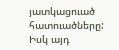յատկացուած հատուածները: Իսկ այդ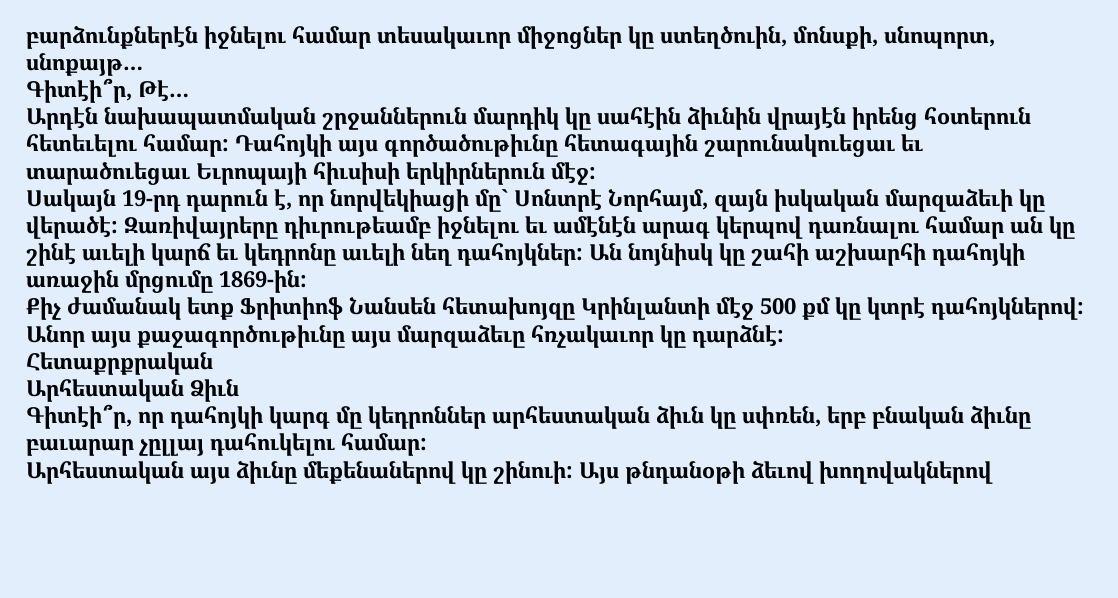բարձունքներէն իջնելու համար տեսակաւոր միջոցներ կը ստեղծուին, մոնսքի, սնոպորտ, սնոքայթ…
Գիտէի՞ր, Թէ…
Արդէն նախապատմական շրջաններուն մարդիկ կը սահէին ձիւնին վրայէն իրենց հօտերուն հետեւելու համար: Դահոյկի այս գործածութիւնը հետագային շարունակուեցաւ եւ տարածուեցաւ Եւրոպայի հիւսիսի երկիրներուն մէջ:
Սակայն 19-րդ դարուն է, որ նորվեկիացի մը` Սոնտրէ Նորհայմ, զայն իսկական մարզաձեւի կը վերածէ: Զառիվայրերը դիւրութեամբ իջնելու եւ ամէնէն արագ կերպով դառնալու համար ան կը շինէ աւելի կարճ եւ կեդրոնը աւելի նեղ դահոյկներ: Ան նոյնիսկ կը շահի աշխարհի դահոյկի առաջին մրցումը 1869-ին:
Քիչ ժամանակ ետք Ֆրիտիոֆ Նանսեն հետախոյզը Կրինլանտի մէջ 500 քմ կը կտրէ դահոյկներով: Անոր այս քաջագործութիւնը այս մարզաձեւը հռչակաւոր կը դարձնէ:
Հետաքրքրական
Արհեստական Ձիւն
Գիտէի՞ր, որ դահոյկի կարգ մը կեդրոններ արհեստական ձիւն կը սփռեն, երբ բնական ձիւնը բաւարար չըլլայ դահուկելու համար:
Արհեստական այս ձիւնը մեքենաներով կը շինուի: Այս թնդանօթի ձեւով խողովակներով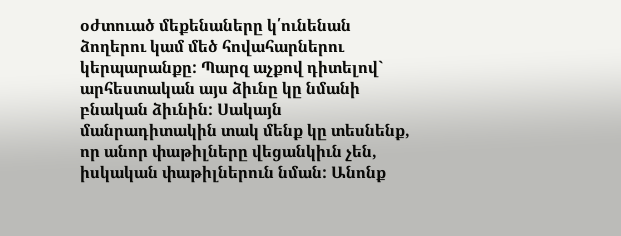օժտուած մեքենաները կ՛ունենան ձողերու կամ մեծ հովահարներու կերպարանքը: Պարզ աչքով դիտելով` արհեստական այս ձիւնը կը նմանի բնական ձիւնին: Սակայն մանրադիտակին տակ մենք կը տեսնենք, որ անոր փաթիլները վեցանկիւն չեն, իսկական փաթիլներուն նման: Անոնք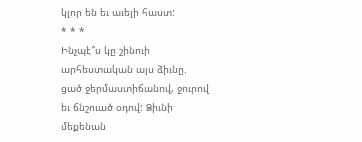կլոր են եւ աւելի հաստ:
* * *
Ինչպէ՞ս կը շինուի արհեստական այս ձիւնը. ցած ջերմաստիճանով, ջուրով եւ ճնշուած օդով: Ձիւնի մեքենան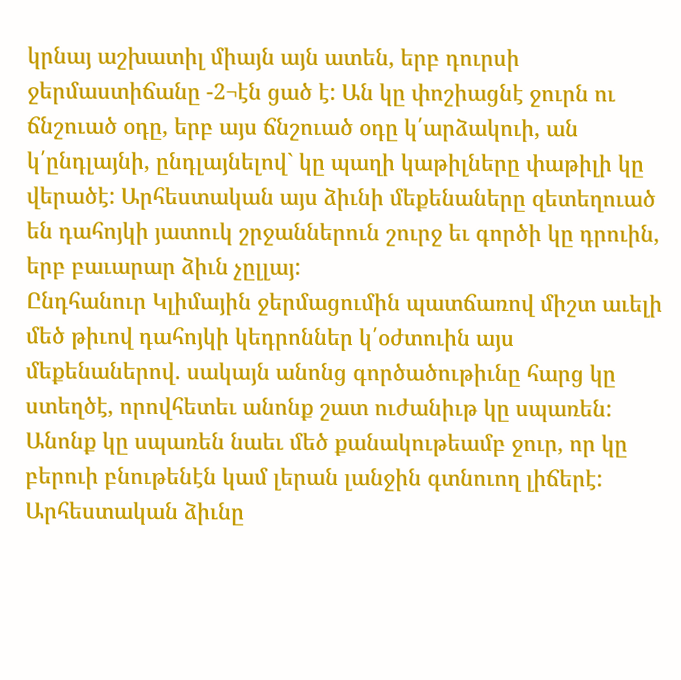կրնայ աշխատիլ միայն այն ատեն, երբ դուրսի ջերմաստիճանը -2¬էն ցած է: Ան կը փոշիացնէ ջուրն ու ճնշուած օդը, երբ այս ճնշուած օդը կ՛արձակուի, ան կ՛ընդլայնի, ընդլայնելով` կը պաղի կաթիլները փաթիլի կը վերածէ: Արհեստական այս ձիւնի մեքենաները զետեղուած են դահոյկի յատուկ շրջաններուն շուրջ եւ գործի կը դրուին, երբ բաւարար ձիւն չըլլայ:
Ընդհանուր Կլիմային ջերմացումին պատճառով միշտ աւելի մեծ թիւով դահոյկի կեդրոններ կ՛օժտուին այս մեքենաներով. սակայն անոնց գործածութիւնը հարց կը ստեղծէ, որովհետեւ անոնք շատ ուժանիւթ կը սպառեն: Անոնք կը սպառեն նաեւ մեծ քանակութեամբ ջուր, որ կը բերուի բնութենէն կամ լերան լանջին գտնուող լիճերէ: Արհեստական ձիւնը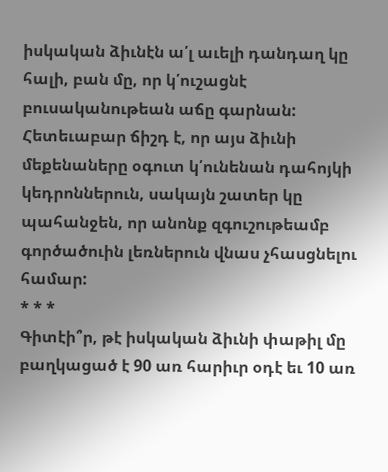իսկական ձիւնէն ա՛լ աւելի դանդաղ կը հալի, բան մը, որ կ՛ուշացնէ բուսականութեան աճը գարնան: Հետեւաբար ճիշդ է, որ այս ձիւնի մեքենաները օգուտ կ՛ունենան դահոյկի կեդրոններուն, սակայն շատեր կը պահանջեն, որ անոնք զգուշութեամբ գործածուին լեռներուն վնաս չհասցնելու համար:
* * *
Գիտէի՞ր, թէ իսկական ձիւնի փաթիլ մը բաղկացած է 90 առ հարիւր օդէ եւ 10 առ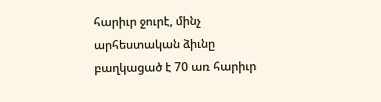հարիւր ջուրէ, մինչ արհեստական ձիւնը բաղկացած է 70 առ հարիւր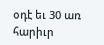օդէ եւ 30 առ հարիւր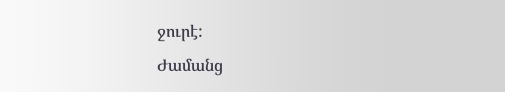ջուրէ:
Ժամանց